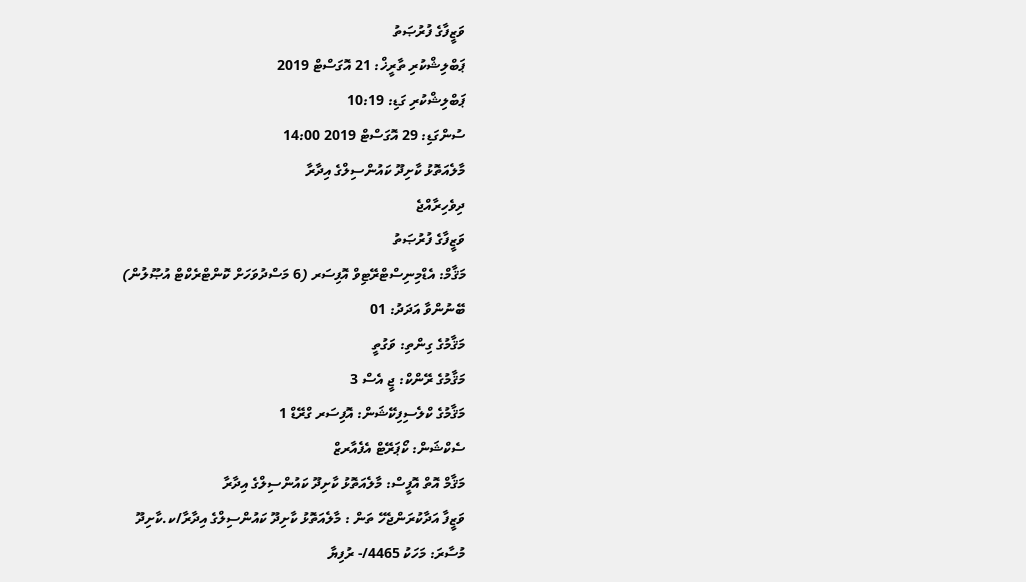ވަޒީފާގެ ފުރުޞަތު
ޕަބްލިޝްކުރި ތާރީޚް: 21 އޮގަސްޓް 2019
ޕަބްލިޝްކުރި ގަޑި: 10:19
ސުންގަޑި: 29 އޮގަސްޓް 2019 14:00
މާލެއަތޮޅު ކާށިދޫ ކައުންސިލްގެ އިދާރާ
ދިވެހިރާއްޖެ
ވަޒީފާގެ ފުރުޞަތު
މަޤާމް: އެޑްމިނިސްޓްރޭޓިވް އޮފިސަރ (6 މަސްދުވަހަށް ކޮންޓްރެކްޓް އުޞޫލުން)
ބޭނުންވާ އަދަދު: 01
މަޤާމުގެ ގިންތި: ވަގުތީ
މަޤާމުގެ ރޭންކް: ޖީ އެސް 3
މަޤާމުގެ ކްލެސިފިކޭޝަން: އޮފިސަރ ގްރޭޑް 1
ސެކްޝަން: ކޯޕަރޭޓް އެފެއާރޒް
މަޤާމް އޮތް އޮފީސް: މާލެއަތޮޅު ކާށިދޫ ކައުންސިލްގެ އިދާރާ
ވަޒީފާ އަދާކުރަންޖެހޭ ތަން : މާލެއަތޮޅު ކާށިދޫ ކައުންސިލްގެ އިދާރާ/ކ.ކާށިދޫ
މުސާރަ: މަހަކު 4465/- ރުފިޔާ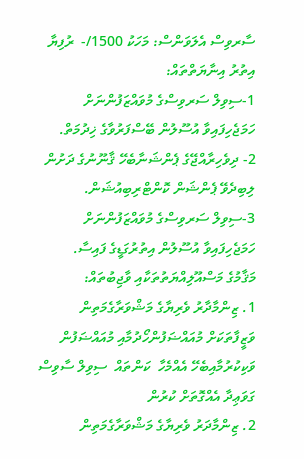ސާރވިސް އެލަވަންސް: މަހަކު 1500/-  ރުފިޔާ
އިތުރު އިނާޔަތްތައް:
1-ސިވިލް ސަރވިސްގެ މުވައްޒަފުންނަށް ހަމަޖެހިފައިވާ އުސޫލުން ބޭސްފަރުވާގެ ޚިދުމަތް.
2- ދިވެހިރާއްޖޭގެ ޕެންޝަނާބެހޭ ޤާނޫނުގެ ދަށުން ލިބިދެވޭ ޕެންޝަން ކޮންޓްރިބިއުޝަން.
3-ސިވިލް ސަރވިސްގެ މުވައްޒަފުންނަށް ހަމަޖެހިފައިވާ އުސޫލުން އިތުރުގަޑީގެ ފައިސާ.
މަޤާމުގެ މަސްއޫލިއްޔަތުތަކާއި ވާޖިބުތައް:
1. ޒިންމާދާރު ވެރިޔާގެ މަޝްވަރާގެމަތިން ވަޒީފާތަކަށް މުއައްޟަފުންހޯދުމާއި މުއައްޟަފުން ވަކިކުރުމާއިބެހޭ އެއްމެހާ  ކަންތައް  ސިވިލް ސާވިސް ގަވަޢިދާ އެއްގޮތަށް ކުރުން
2. ޒިންމާދަރު ވެރިޔާގެ މަޝްވަރާގެމަތިން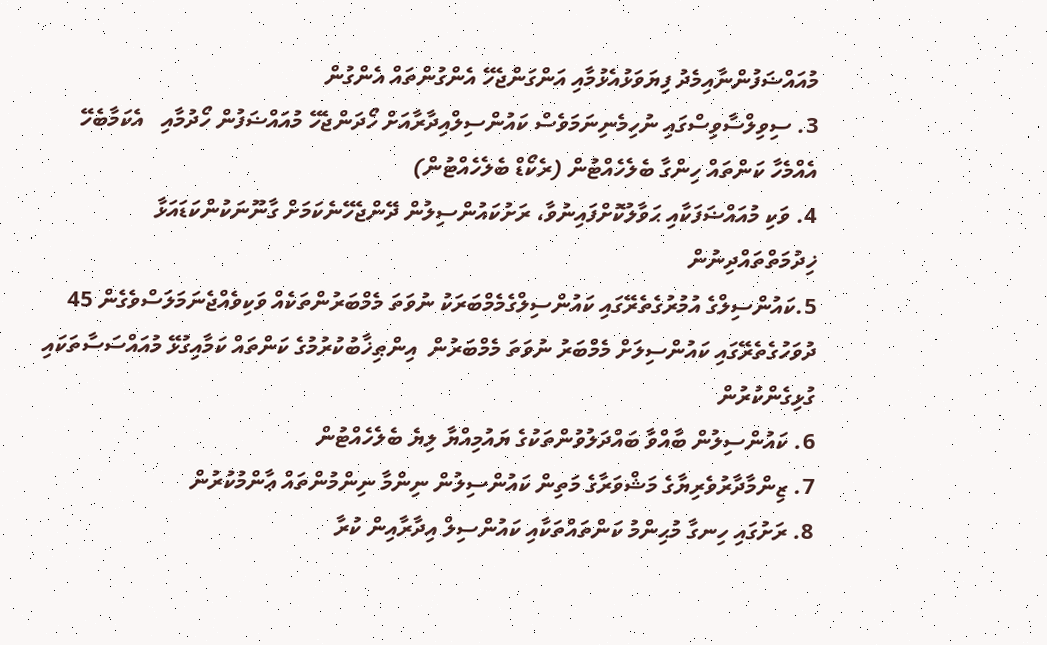މުއައްޟަފުންނާއިމެދު ފިޔަވަޅުއެޅުމާއި އަންގަންޖެހޭ އެންގުންތައް އެންގުން
3. ސިވިލްސާވިސްގައި ނުހިމެނިނަމަވެސް ކައުންސިލްއިދާރާއަށް ހޯދަންޖެހޭ މުއައްޟަފުން ހޯދުމާއި   އެކަމާބެހޭ އެއްމެހާ ކަންތައް ހިންގާ ބެލެހެއްޓުން (ރެކޯޑް ބެލެހެއްޓުން)
4. ވަކި މުއައްޟަފަކާއި ޙަވާލުކޮށްފައިނުވާ، ރަށުކައުންސިލުން ދޭންޖެހޭނެކަމަށް ގާނޫނަކުންކަޑައަޅާ ޚިދުމަތްތައްދިނުން
5.ކައުންސިލްގެ އުމުރުގެތެރޭގައި ކައުންސިލްގެމެމްބަރަކު ނުވަތަ މެމްބަރުންތަކެއް ވަކިވެއްޖެނަމަލަސްވެގެން 45 ދުވަހުގެތެރޭގައި ކައުންސިލަށް މެމްބަރު ނުވަތަ މެމްބަރުން  އިންޠިޚާބުކުރުމުގެ ކަންތައް ކަމާއިގުޅޭ މުއައްސަސާތަކައި ގުޅިގެންކުރުން
6. ކައުންސިލުން ބާއްވާ ބައްދަލުވުންތަކުގެ ޔައުމިއްޔާ ލިޔެ ބެލެހެއްޓުން
7. ޒިންމާދާރުވެރިޔާގެ މަޝްވަރާގެ މަތިން ކައުންސިލުން ނިންމާ ނިންމުންތައް ޢާންމުކުރުން
8. ރަށުގައި ހިނގާ މުޙިންމު ކަންތައްތަކާއި ކައުންސިލް އިދާރާއިން ކުރާ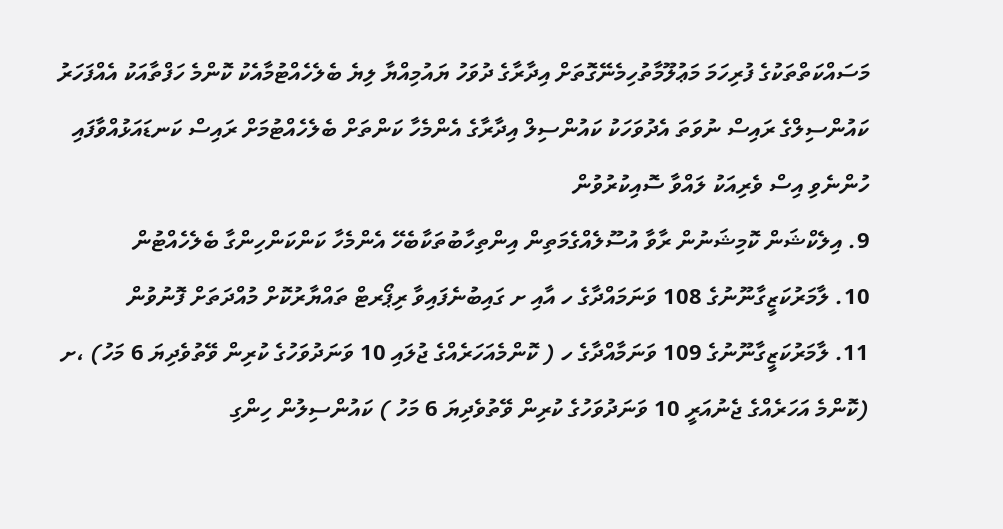މަސައްކަތްތަކުގެ ފުރިހަމަ މަޢުލޫމާތުހިމެނޭގޮތަށް އިދާރާގެ ދުވަހު ޔައުމިއްޔާ ލިޔެ ބެލެހެއްޓުމާއެކު ކޮންމެ ހަފްތާއަކު އެއްފަހަރު ކައުންސިލްގެ ރައިސް ނުވަތަ އެދުވަހަކު ކައުންސިލް އިދާރާގެ އެންމެހާ ކަންތަށް ބެލެހެއްޓުމަށް ރައިސް ކަނޑައަޅުއްވާފައި ހުންނެވި އިސް ވެރިއަކު ލައްވާ ސޮއިކުރުވުން
9. އިލެކްޝަން ކޮމިޝަނުން ރާވާ އުސޫލެއްގެމަތިން އިންތިހާބުތަކާބެހޭ އެންމެހާ ކަންކަންހިންގާ ބެލެހެއްޓުން
10. ލާމަރުކަޒީގާނޫނުގެ 108 ވަނަމައްދާގެ ހ އާއި ށ ގައިބުނެފައިވާ ރިޕޯރޓް ތައްޔާރުކޮށް މުއްދަތަށް ފޮނުވުން
11. ލާމަރުކަޒީގާނޫނުގެ 109 ވަނަމާއްދާގެ ހ ( ކޮންމެއަހަރެއްގެ ޖުލައި 10 ވަނަދުވަހުގެ ކުރިން ވޭތުވެދިޔަ 6 މަހު) ،ށ (ކޮންމެ އަހަރެއްގެ ޖެނުއަރީ 10 ވަނަދުވަހުގެ ކުރިން ވޭތުވެދިޔަ 6 މަހު ) ކައުންސިލުން ހިންގި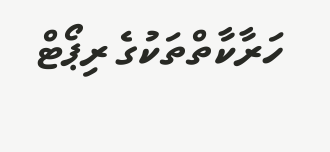ހަރާކާތްތަކުގެ ރިޕޯޓް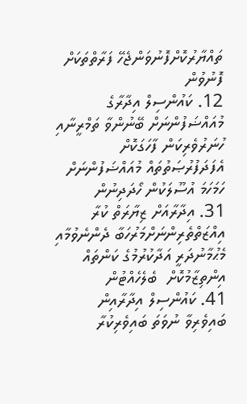ތައްޔާރުކޮށްފޮނުވަންޖެހޭ ފަރާތްތަކަށް ފޮނުވުން
12. ކައުންސިލް އިދާރާގެ މުއައްޟަފުންނަށް ބޭނުންވާ ތަމްރީނާއި ހުނަރުވެރިކަން ފާހަގަކޮށް އެފަދަފުރުޞަތުތައް މުއައްޟަފުންނަށް ހަމަހަމަ އުސޫލަކުން ހޯދަދިނުން
31. އިދާރާއަށް ޒިޔާރަތް ކުރާ އިއްޒަތްތެރިންނަށްމަރުހަބާ ދެންނެވުމާއި  މެޙުމާނުދަރީ އަދާކުރުމުގެ ކަންތައް އިންތިޒާމުކޮށް  ބެލެހެއްޓުން
41. ކައުންސިލް އިދާރާއިން ބައިވެރިވާ ނުވަތަ ބައިވެރިކުރާ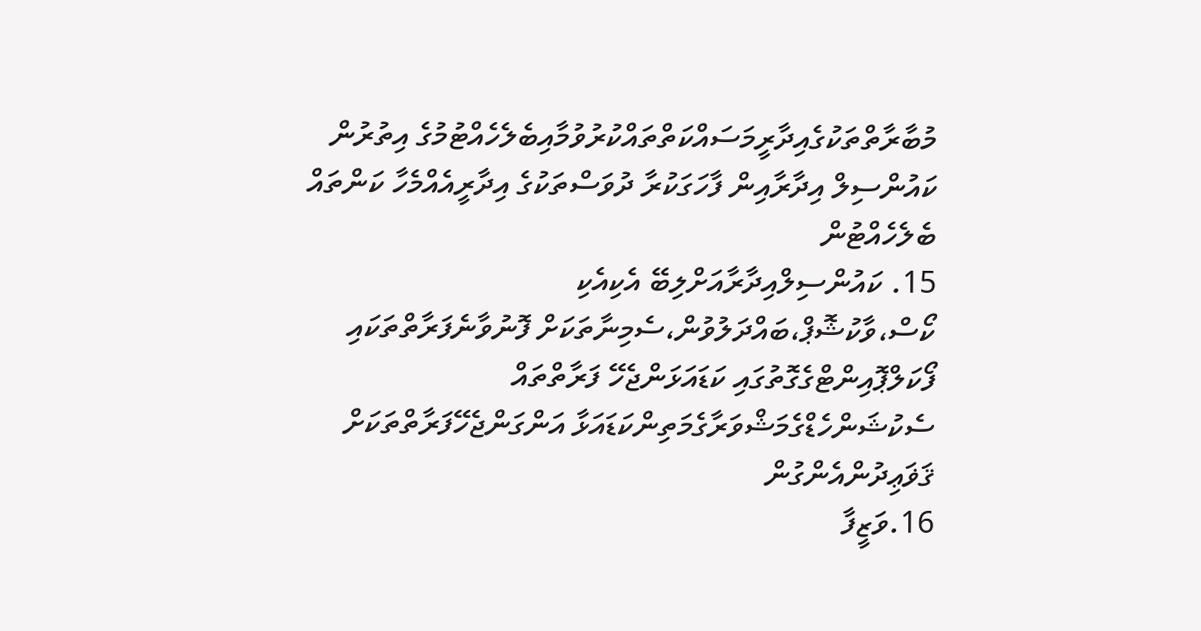މުބާރާތްތަކުގެއިދާރީމަސައްކަތްތައްކުރުވުމާއިބެލެހެއްޓުމުގެ އިތުރުން ކައުންސިލް އިދާރާއިން ފާހަގަކުރާ ދުވަސްތަކުގެ އިދާރީއެއްމެހާ ކަންތައް ބެލެހެއްޓުން
15. ކައުންސިލްއިދާރާއަށްލިބޭ އެކިއެކި ކޯސް،ވާކުޝޮޕް،ބައްދަލުވުން،ސެމިނާތަކަށް ފޮނުވާނެފަރާތްތަކައި ފޯކަލްޕޮއިންޓްގެގޮތުގައި ކަޑައަޅަންޖެހޭ ފަރާތްތައް ސެކުޝަންހެޑްގެމަޝްވަރާގެމަތިންކަޑައަޅާ އަންގަންޖެހޭފަރާތްތަކަށް ޤަޥަޢިދުންއެންގުން
16.ވަޒީފާ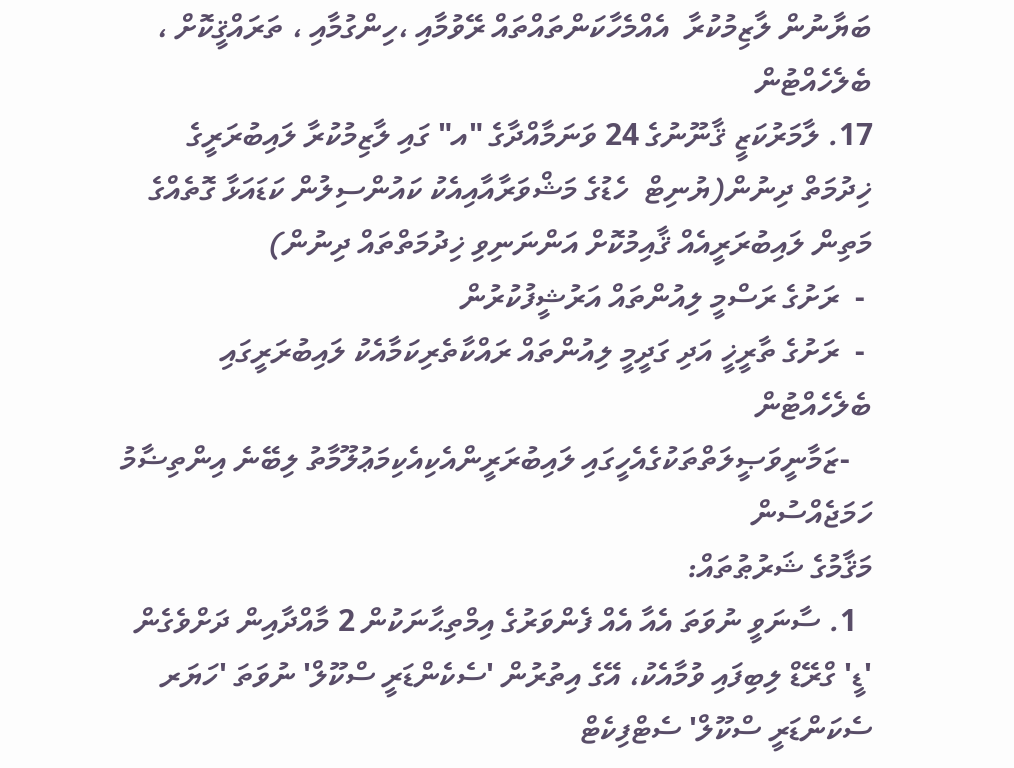ބަޔާނުން ލާޒިމުކުރާ  އެއްމެހާކަންތައްތައް ރޭވުމާއި ،ހިންގުމާއި ، ތަރައްޤީކޮށް ، ބެލެހެއްޓުން
17. ލާމަރުކަޒީ ޤާނޫނުގެ 24 ވަނަމާއްދާގެ "އ" ގައި ލާޒިމުކުރާ ލައިބުރަރީގެ ޚިދުމަތް ދިނުން(ޔުނިޓް  ހެޑުގެ މަޝްވަރާއާއިއެކު ކައުންސިލުން ކަޑައަޅާ ގޮތެއްގެ މަތިން ލައިބުރަރީއެއް ޤާއިމުކޮށް އަންނަނިވި ޚިދުމަތްތައް ދިނުން)
 -  ރަށުގެ ރަސްމީ ލިއުންތައް އަރުޝީފުކުރުން
 -  ރަށުގެ ތާރީޚީ އަދި ގަދީމީ ލިއުންތައް ރައްކާތެރިކަމާއެކު ލައިބުރަރީގައި  ބެލެހެއްޓުން
   -ޒަމާނީވަޞީލަތްތަކުގެއެހީގައި ލައިބުރަރީންއެކިއެކިމަޢުލޫމާތު ލިބޭނެ އިންތިޟާމު ހަމަޖެއްސުން
މަޤާމުގެ ޝަރުޠުތައް:
  1. ސާނަވީ ނުވަތަ އެއާ އެއް ފެންވަރުގެ އިމްތިޙާނަކުން 2 މާއްދާއިން ދަށްވެގެން 'ޑީ' ގްރޭޑް ލިބިފައި ވުމާއެކު، އޭގެ އިތުރުން 'ސެކެންޑަރީ ސްކޫލް' ނުވަތަ 'ހަޔަރ ސެކަންޑަރީ ސްކޫލް' ސެޓްފިކެޓް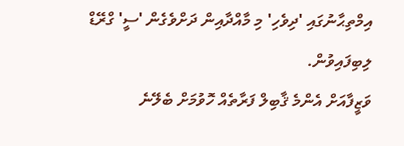އިމްތިޙާނުގައި 'ދިވެހި' މި މާއްދާއިން ދަށްވެގެން 'ސީ' ގްރޭޑް ލިބިފައިވުން.
ވަޒީފާއަށް އެންމެ ޤާބިލް ފަރާތެއް ހޮވުމަށް ބެލޭނެ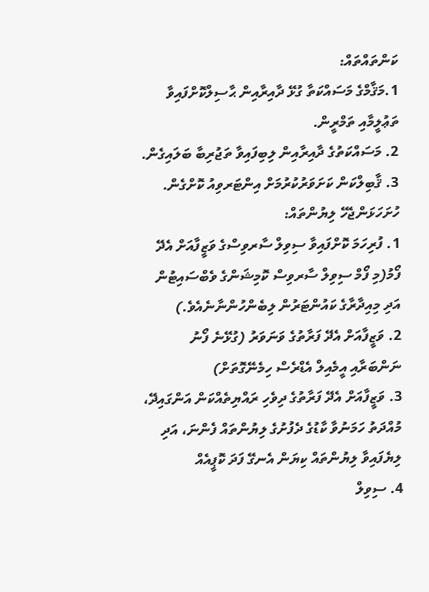ކަންތައްތައް:
1.މަޤާމްގެ މަސައްކަތާ ގުޅޭ ދާއިރާއިން ޙާސިލްކޮށްފައިވާ ތަޢުލީމާއި ތަމްރީން.
2. މަސައްކަތުގެ ދާއިރާއިން ލިބިފައިވާ ތަޖުރިބާ ބަލައިގެން.
3. ޤާބިލްކަން ކަށަވަރުކުރުމަށް އިންޓަރވިއު ކޮށްގެން.
ހުށަހަޅަންޖެހޭ ލިޔުންތައް:
1. ފުރިހަމަ ކޮށްފައިވާ ސިވިލް ސާރވިސްގެ ވަޒީފާއަށް އެދޭ ފޯމު(މި ފޯމް ސިވިލް ސާރވިސް ކޮމިޝަންގެ ވެބްސައިޓުން އަދި މިއިދާރާގެ ކައުންޓަރުން ލިބެންހުންނާނެއެވެ.)
2. ވަޒީފާއަށް އެދޭ ފަރާތުގެ ވަނަވަރު (ގުޅޭނެ ފޯނު ނަންބަރާއި އީމެއިލް އެޑްރެސް ހިމެނޭގޮތަށް)
3. ވަޒީފާއަށް އެދޭ ފަރާތުގެ ދިވެހި ރައްޔިތެއްކަން އަންގައިދޭ، މުއްދަތު ހަމަނުވާ ކާޑުގެ ދެފުށުގެ ލިޔުންތައް ފެންނަ، އަދި ލިޔެފައިވާ ލިޔުންތައް ކިޔަން އެނގޭ ފަދަ ކޮޕީއެއް
4. ސިވިލް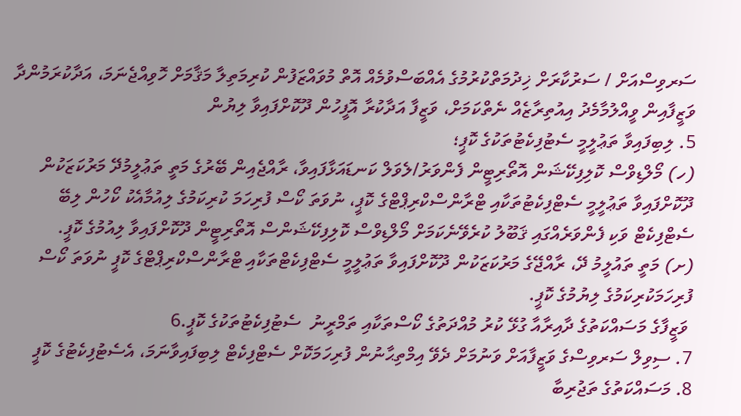ސަރވިސްއަށް / ސަރުކާރަށް ޚިދުމަތްކުރުމުގެ އެއްބަސްވުމެއް އޮތް މުވައްޒަފުން ކުރިމަތިލާ މަޤާމަށް ހޮވިއްޖެނަމަ، އަދާކުރަމުންދާ ވަޒީފާއިން ވީއްލުމާމެދު އިއުތިރާޒެއް ނެތްކަމަށް، ވަޒީފާ އަދާކުރާ އޮފީހުން ދޫކޮށްފައިވާ ލިޔުން
5. ލިބިފައިވާ ތަޢުލީމީ ސެޓުފިކެޓުތަކުގެ ކޮޕީ؛
(ހ) މޯލްޑިވްސް ކޮލިފިކޭޝަން އޮތޯރިޓީން ފެންވަރު/ލެވަލް ކަނޑައަޅާފައިވާ، ރާއްޖެއިން ބޭރުގެ މަތީ ތަޢުލީމުދޭ މަރުކަޒަކުން ދޫކޮށްފައިވާ ތަޢުލީމީ ސެޓްފިކެޓުތަކާއި ޓްރާންސްކްރިޕްޓްގެ ކޮޕީ، ނުވަތަ ކޯސް ފުރިހަމަ ކުރިކަމުގެ ލިއުމާއެކު ކޯހުން ލިބޭ ސެޓްފިކެޓް ވަކި ފެންވަރެއްގައި ޤަބޫލު ކުރެވޭނެކަމަށް މޯލްޑިވްސް ކޮލިފިކޭޝަންސް އޮތޯރިޓީން ދޫކޮށްފައިވާ ލިއުމުގެ ކޮޕީ.
(ށ) މަތީ ތައުލީމު ދޭ، ރާއްޖޭގެ މަރުކަޒަކުން ދޫކޮށްފައިވާ ތަޢުލީމީ ސެޓްފިކެޓްތަކާއި ޓްރާންސްކްރިޕްޓްގެ ކޮޕީ ނުވަތަ ކޯސް ފުރިހަމަކުރިކަމުގެ ލިޔުމުގެ ކޮޕީ.
 ވަޒީފާގެ މަސައްކަތުގެ ދާއިރާއާ ގުޅޭ ކުރު މުއްދަތުގެ ކޯސްތަކާއި ތަމްރީނު  ސެޓުފިކެޓުތަކުގެ ކޮޕީ.6
7. ސިވިލް ސަރވިސްގެ ވަޒީފާއަށް ވަނުމަށް ދެވޭ އިމްތިޙާނުން ފުރިހަމަކޮށް ސެޓްފިކެޓް ލިބިފައިވާނަމަ، އެސެޓުފިކެޓުގެ ކޮޕީ
8. މަސައްކަތުގެ ތަޖުރިބާ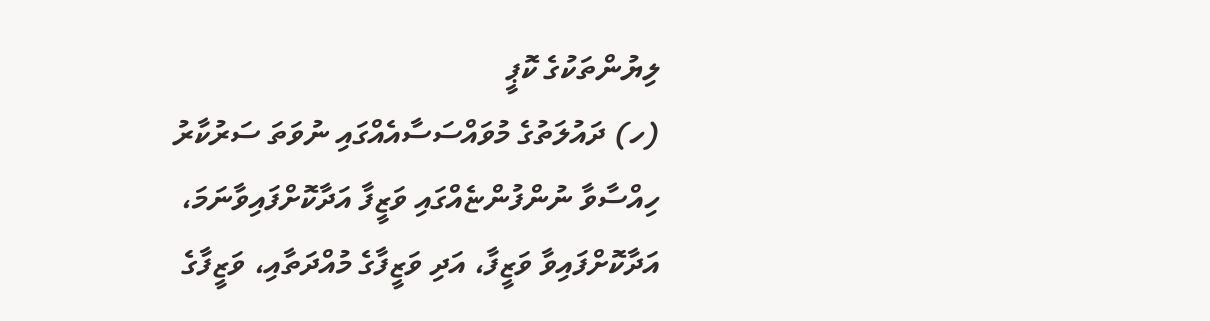ލިޔުންތަކުގެ ކޮޕީ
(ހ) ދައުލަތުގެ މުވައްސަސާއެއްގައި ނުވަތަ ސަރުކާރު ހިއްސާވާ ނުންފުންޏެއްގައި ވަޒީފާ އަދާކޮށްފައިވާނަމަ، އަދާކޮށްފައިވާ ވަޒީފާ، އަދި ވަޒީފާގެ މުއްދަތާއި، ވަޒީފާގެ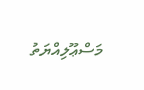މަސްޢޫލިއްޔަތު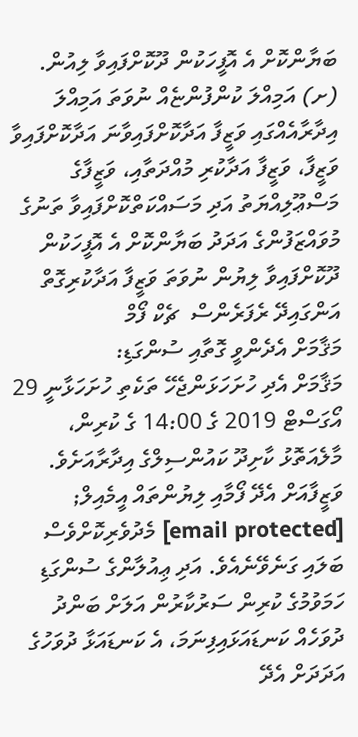ބަޔާންކޮށް އެ އޮފީހަކުން ދޫކޮށްފައިވާ ލިއުން.
(ށ) އަމިއްލަ ކުންފުންޏެއް ނުވަތަ އަމިއްލަ އިދާރާއެއްގައި ވަޒީފާ އަދާކޮށްފައިވާނަ އަދާކޮށްފައިވާ ވަޒީފާ، ވަޒީފާ އަދާކުރި މުއްދަތާއި، ވަޒީފާގެ މަސްޢޫލިއްޔަތު އަދި މަސައްކަތްކޮށްފައިވާ ތަނުގެ މުވައްޒަފުންގެ އަދަދު ބަޔާންކޮށް އެ އޮފީހަކުން ދޫކޮށްފައިވާ ލިޔުން ނުވަތަ ވަޒީފާ އަދާކުރިގޮތް އަންގައިދޭ ރެފަރެންސް  ޗެކް ފޯމް
މަޤާމަށް އެދެންވީ ގޮތާއި ސުންގަޑި:
މަޤާމަށް އެދި ހުށަހަޅަންޖެހޭ ތަކެތި ހުށަހަޅާނީ 29 އޯގަސްޓް 2019 ގެ 14:00 ގެ ކުރިން، މާލެއަތޮޅު ކާށިދޫ ކައުންސިލްގެ އިދާރާއަށެވެ. ވަޒީފާއަށް އެދޭ ފޯމާއި ލިޔުންތައް އީމެއިލް; [email protected] މެދުވެރިކޮށްވެސް ބަލައި ގަނެވޭނެއެވެ. އަދި ޢިއުލާންގެ ސުންގަޑި ހަމަވުމުގެ ކުރިން ސަރުކާރުން އަލަށް ބަންދު ދުވަހެއް ކަނޑައަޅައިފިނަމަ، އެ ކަނޑައަޅާ ދުވަހުގެ އަދަދަށް އެދޭ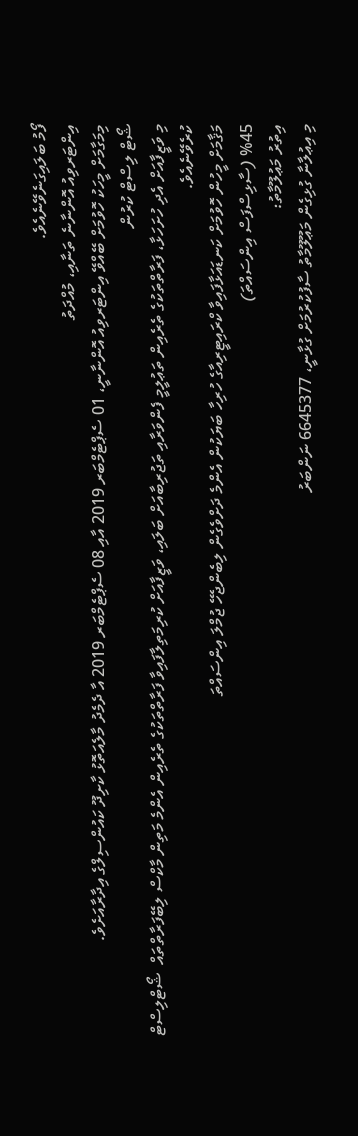ފޯމު ބަލައިގަނެވޭނެއެވެ.
އިންޓަރވިއު އޮންނާނެ ތަނާއި، މުއްދަތު
މިމަގާމަށް މީހަކު ހޮވުމަށް ބޭއްވޭ އިންޓަރވިއު އޮންނާނީ، 01 ސެޕްޓެމްބަރ 2019 އާއި 08 ސެޕްޓެމްބަރ 2019 އާ ދެމެދު މާލެއަތޮޅު ކާށިދޫ ކައުންސިލްގެ އިދާރާއަށެވެ.
ޝޯޓް ލިސްޓް ކުރުން
މި ވަޒީފާއަށް އެދި ހުށަހަޅާ، ފަރާތްތަކުގެ ތެރެއިން ތަޢުލީމީ ފެންވަރާއި ތަޖުރިބާއަށް ބަލައި، ވަޒީފާއަށް ކުރިމަތިލާފައިވާ ފަރާތްތަކުގެ ތެރެއިން އެންމެ މަތިން މާކްސް ލިބޭފަރާތްތައް  ޝޯޓްލިސްޓް ކުރެވޭނެއެވެ.
މަޤާމަށް މީހުން ހޮވުމަށް ކަނޑައަޅާފައިވާ ކްރައިޓީރިއާގެ ހުރިހާ ބަޔަކުން އެންމެ ދަށްވެގެން ލިބެންޖެހޭ ޖުމްލަ އިންސައްތަ
%45 (ސާޅިސްފަސް އިންސައްތަ)
އިތުރު މަޢުލޫމާތު:
މި އިޢުލާނާ ގުޅިގެން މަޢޫލޫމާތު ސާފުކުރުމަށް ގުޅާނީ، 6645377 ނަންބަރު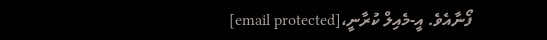ފޯނާއެވެ. އީ-މެއިލް ކުރާނީ،[email protected]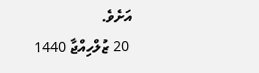އަށެވެ.
 20 ޒުލްހިއްޖާ 1440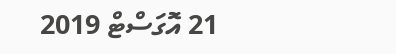21 އޮގަސްޓް 2019